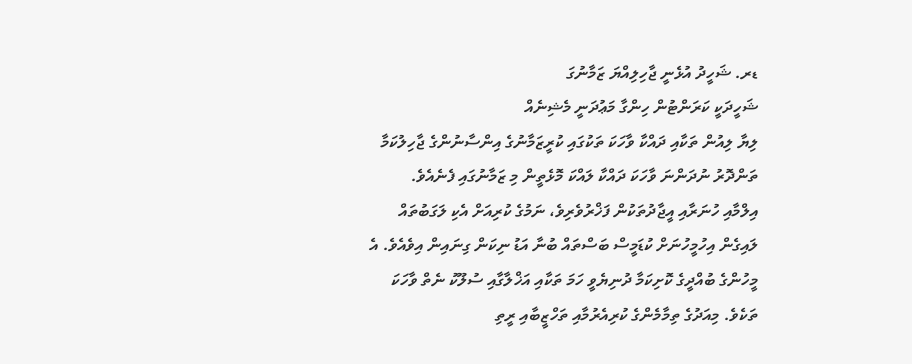ޑރ. ޝަހީދު އުޅެނީ ޖާހިލިއްޔަ ޒަމާނުގަ
ޝަހީދަކީ ކަރަންޓުން ހިންގާ މަޢުދަނީ މެޝިނެއް
ލިޔާ ލިއުން ތަކާއި ދައްކާ ވާހަކަ ތަކުގައި ކުރީޒަމާނުގެ އިންސާނުންގެ ޖާހިލުކަމާ ތަންދޮރު ނުދަންނަ ވާހަކަ ދައްކާ ލައްކަ މޮޅެތީން މި ޒަމާނުގައި ފެނެއެވެ.
އިލްމާއި ހުނަރާއި އީޖާދުތަކުން ފަޚްރުވެރިވެ، ނަމުގެ ކުރިއަށް އެކި ލަގަބުތައް ލައިގެން އިހުމީހުނަށް ކުޑަމީސް ބަސްތައް ބުނާ އަޑު ނިކަން ގިނައިން އިވެއެވެ. އެ މީހުންގެ ބުއްދީގެ ކޮށިކަމާ ދުނިޔެވީ ހަމަ ތަކާއި އަޚްލާގާއި ސުލޫކު ނެތް ވާހަކަ ތަކެވެ. މިއަދުގެ ތިމާމެންގެ ކުރިއެރުމާއި ތަހްޒީބާއި ރީތި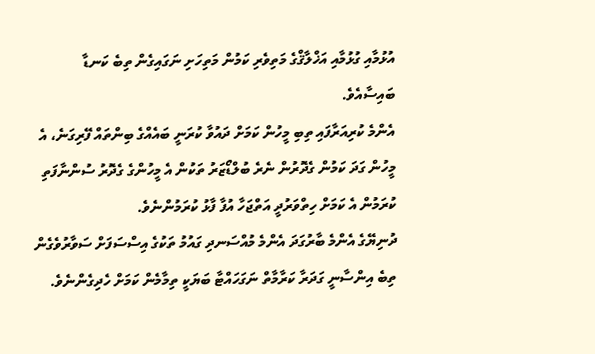އުޅުމާއި ގުޅުމާއި އަޚްލާޤްގެ މަތިވެރި ކަމުން މަތިހަށި ނަގައިގެން ތިބެ ކަނޑާ ބައިސާއެވެ.
އެންމެ ކުރިއަރާފައި ތިބި މީހުން ކަމަށް ދައުވާ ކުރަނީ ބައެއްގެ ބިންތައް ފޭރިގަނެ، އެ މީހުން ގަދަ ކަމުން ގެދޮރުން ނެރެ ބުލްޑޯޒަރު ތަކުން އެ މީހުންގެ ގެދޮރު ސުންނާފަތި ކުރަމުން އެ ކަމަށް ހިތްވަރުދީ އަތްޖަހާ އުފާ ފާޅު ކުރަމުންނެވެ.
ދުނިޔޭގެ އެންމެ ބާރުގަދަ އެންމެ މުއްސަނދި ގައުމު ތަކުގެ އިސްސަފަށް ސަވާރުވެގެން ތިބެ އިންސާނީ ގަދަރާ ކަރާމާތް ނަގަހައްޓާ ބަޔަކީ ތިމާމެން ކަމަށް ހެދިގެންނެވެ.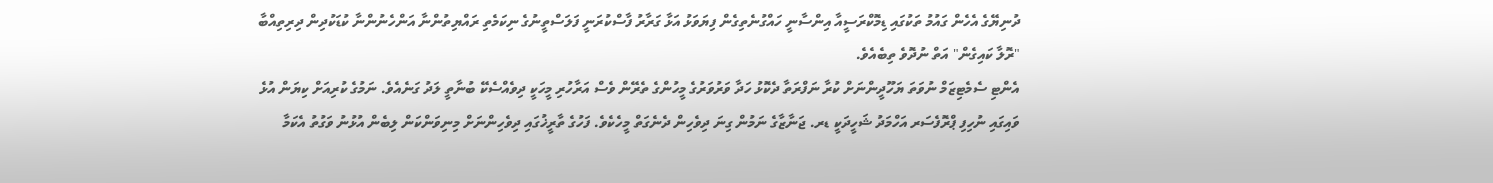ދުނިޔޭގެ އެހެން ގައުމު ތަކުގައި ޑިމޮކްރަސީއާ އިންސާނީ ހައްގުނެތިގެން ފިޔަވަޅު އަޅާ ގަރާރު ފާސްކުރަނީ ފަލަސްތީނުގެ ނިކަމެތި ރައްޔިތުންނާ އަންހެނުންނާ ކުޑަކުދިން ދިރިތިއްބާ "ރޮލާ ކައިގެން" އަތް ނުދޮވެ ތިބެއެވެ.
އެންޓި ސެމެޓިޒަމް ނުވަތަ ޔަހޫދީންނަށް ކުރާ ނަފްރަތާ ދެކޮޅު ހަދާ ވަރުވަރުގެ މީހުންގެ ތެރޭން ވެސް އަރާހުރި މީހަކީ ދިވެއްސެކޭ ބުނާތީ ލަދު ގަނެއެވެ. ނަމުގެ ކުރިއަށް ކިޔަން އުޅެ ވައިގައި ނުހިފި ޕްރޮފެސަރ އަހްމަދު ޝަހީދަކީ ޑރ. ޖަނާޒާގެ ނަމުން ގިނަ ދިވެހިން ދެނެގަތް މީހެކެވެ. ފަހުގެ ތާރީޚުގައި ދިވެހިންނަށް މިނިވަންކަން ލިބެން އުޅުނު ވަގުތު އެކަމާ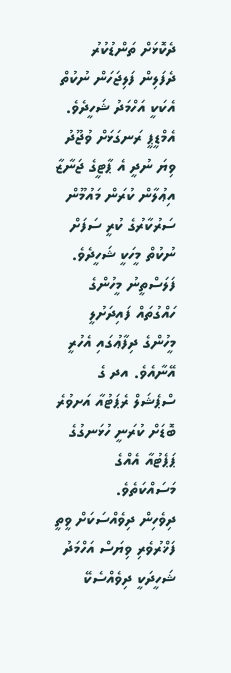ދެކޮޅަށް ތަންޑުކުރު ދެފަލިން ފަލިޖަހަން ނުކުތް އެކަކީ އަހްމަދު ޝަހީދެވެ.
އެމްޑީޕީ ރަނގަޅަށް ވުޖޫދު ވިޔަ ނުދީ އެ ޕާޓީގެ ޖަނާޒާ އިޢުލާން ކުރަން މައުމޫން ސަރުކާރުގެ ކުރީ ސަފަށް ނުކުތް މީހަކީ ޝަހީދެވެ.
ފަލަސްތީނު މީހުންގެ ހައްގުތައް ފައިދަށުލީ މީހުންގެ ދިފާޢުގައި އެހުރީ އޭނާއެވެ. އދ ގެ ސްޕެޝަލް ރެޕަޓުއާ އަށވުރެ ބޮޑަށް ކުރަނީ ހުޅަނގުގެ ޕަޕެޓުއާ އެއްގެ މަސައްކަތެވެ.
ދިވެހިން ދިވެއްސަކަށް ވީތީ ފަޚްރުވެރި ވިޔަސް އަހްމަދު ޝަހީދަކީ ދިވެއްސެކޭ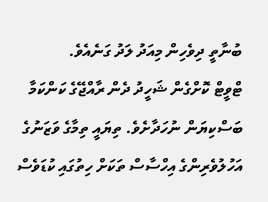ބުނާތީ ދިވެހިން މިއަދު ލަދު ގަނެއެވެ.
ޓްވީޓް ކޮށްގެން ޝަހީދު ދެން ރާއްޖޭގެ ކަންކަމާ ބަސްކިޔަން ނުހަދާށެވެ. ތިޔައީ ތިމާގެ ވަޒަނުގެ އަހުލުވެރިންގެ އިހްސާސް ތަކަށް ހިތުގައި ކުޑަވެސް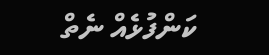ކަންފުޅެއް ނެތް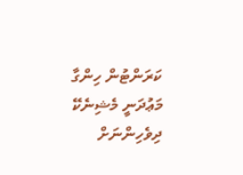ކަރަންޓުން ހިންގާ މަޢުދަނީ މެޝިނެކޭ ދިވެހިންނަށް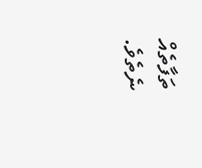ތަފާތެއް ނެތެވެ.